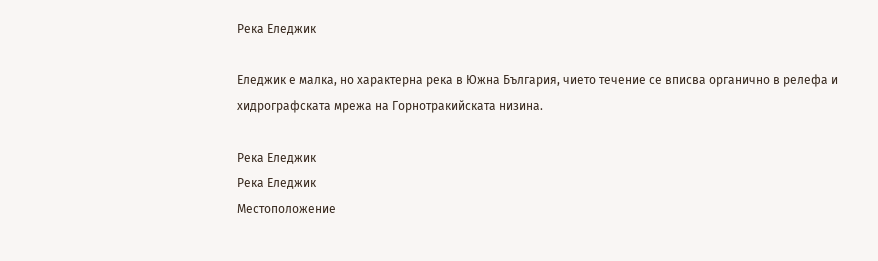Река Еледжик

Еледжик е малка, но характерна река в Южна България, чието течение се вписва органично в релефа и хидрографската мрежа на Горнотракийската низина.

Река Еледжик
Река Еледжик
Местоположение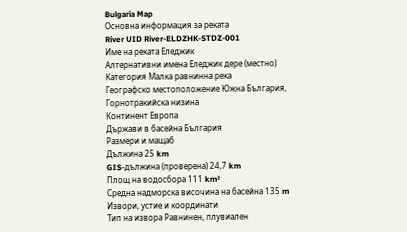Bulgaria Map
Основна информация за реката
River UID River-ELDZHK-STDZ-001
Име на реката Еледжик
Алтернативни имена Еледжик дере (местно)
Категория Малка равнинна река
Географско местоположение Южна България, Горнотракийска низина
Континент Европа
Държави в басейна България
Размери и мащаб
Дължина 25 km
GIS-дължина (проверена) 24,7 km
Площ на водосбора 111 km²
Средна надморска височина на басейна 135 m
Извори, устие и координати
Тип на извора Равнинен, плувиален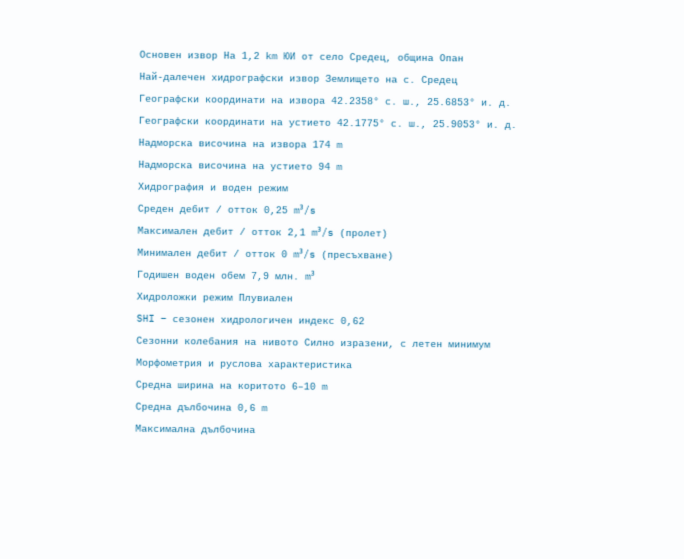Основен извор На 1,2 km ЮИ от село Средец, община Опан
Най-далечен хидрографски извор Землището на с. Средец
Географски координати на извора 42.2358° с. ш., 25.6853° и. д.
Географски координати на устието 42.1775° с. ш., 25.9053° и. д.
Надморска височина на извора 174 m
Надморска височина на устието 94 m
Хидрография и воден режим
Среден дебит / отток 0,25 m³/s
Максимален дебит / отток 2,1 m³/s (пролет)
Минимален дебит / отток 0 m³/s (пресъхване)
Годишен воден обем 7,9 млн. m³
Хидроложки режим Плувиален
SHI – сезонен хидрологичен индекс 0,62
Сезонни колебания на нивото Силно изразени, с летен минимум
Морфометрия и руслова характеристика
Средна ширина на коритото 6–10 m
Средна дълбочина 0,6 m
Максимална дълбочина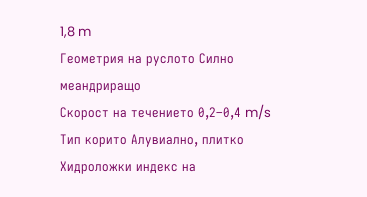1,8 m
Геометрия на руслото Силно меандриращо
Скорост на течението 0,2–0,4 m/s
Тип корито Алувиално, плитко
Хидроложки индекс на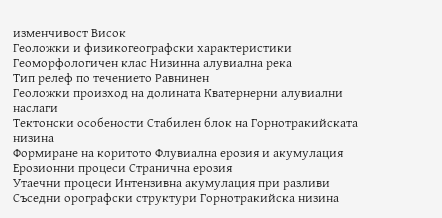изменчивост Висок
Геоложки и физикогеографски характеристики
Геоморфологичен клас Низинна алувиална река
Тип релеф по течението Равнинен
Геоложки произход на долината Кватернерни алувиални наслаги
Тектонски особености Стабилен блок на Горнотракийската низина
Формиране на коритото Флувиална ерозия и акумулация
Ерозионни процеси Странична ерозия
Утаечни процеси Интензивна акумулация при разливи
Съседни орографски структури Горнотракийска низина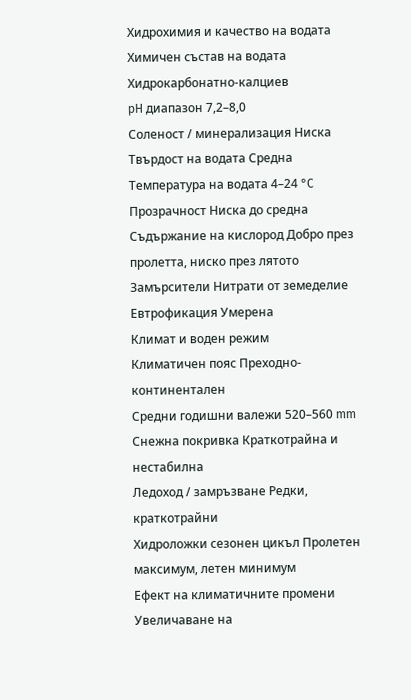Хидрохимия и качество на водата
Химичен състав на водата Хидрокарбонатно-калциев
pH диапазон 7,2–8,0
Соленост / минерализация Ниска
Твърдост на водата Средна
Температура на водата 4–24 °C
Прозрачност Ниска до средна
Съдържание на кислород Добро през пролетта, ниско през лятото
Замърсители Нитрати от земеделие
Евтрофикация Умерена
Климат и воден режим
Климатичен пояс Преходно-континентален
Средни годишни валежи 520–560 mm
Снежна покривка Краткотрайна и нестабилна
Ледоход / замръзване Редки, краткотрайни
Хидроложки сезонен цикъл Пролетен максимум, летен минимум
Ефект на климатичните промени Увеличаване на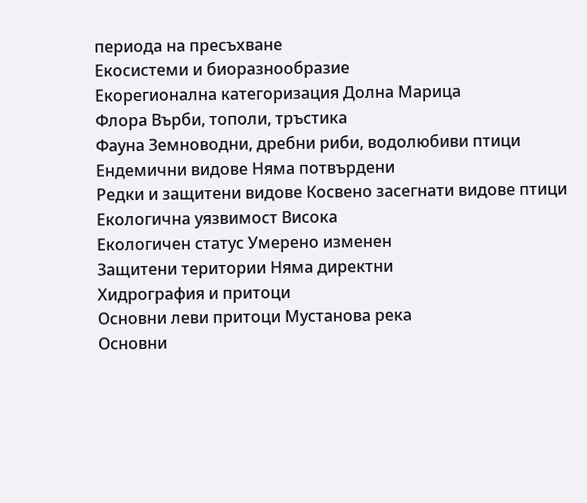периода на пресъхване
Екосистеми и биоразнообразие
Екорегионална категоризация Долна Марица
Флора Върби, тополи, тръстика
Фауна Земноводни, дребни риби, водолюбиви птици
Ендемични видове Няма потвърдени
Редки и защитени видове Косвено засегнати видове птици
Екологична уязвимост Висока
Екологичен статус Умерено изменен
Защитени територии Няма директни
Хидрография и притоци
Основни леви притоци Мустанова река
Основни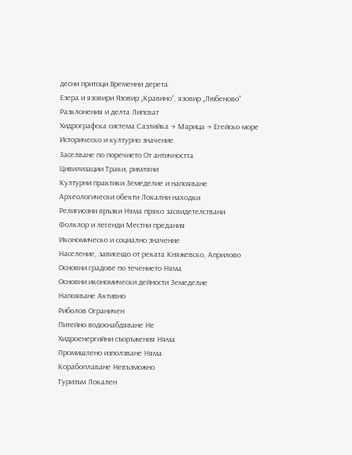десни притоци Временни дерета
Езера и язовири Язовир „Кравино“, язовир „Любеново“
Разклонения и делта Липсват
Хидрографска система Сазлийка → Марица → Егейско море
Историческо и културно значение
Заселване по поречието От античността
Цивилизации Траки, римляни
Културни практики Земеделие и напояване
Археологически обекти Локални находки
Религиозни връзки Няма пряко засвидетелствани
Фолклор и легенди Местни предания
Икономическо и социално значение
Население, зависещо от реката Княжевско, Априлово
Основни градове по течението Няма
Основни икономически дейности Земеделие
Напояване Активно
Риболов Ограничен
Питейно водоснабдяване Не
Хидроенергийни съоръжения Няма
Промишлено използване Няма
Корабоплаване Невъзможно
Туризъм Локален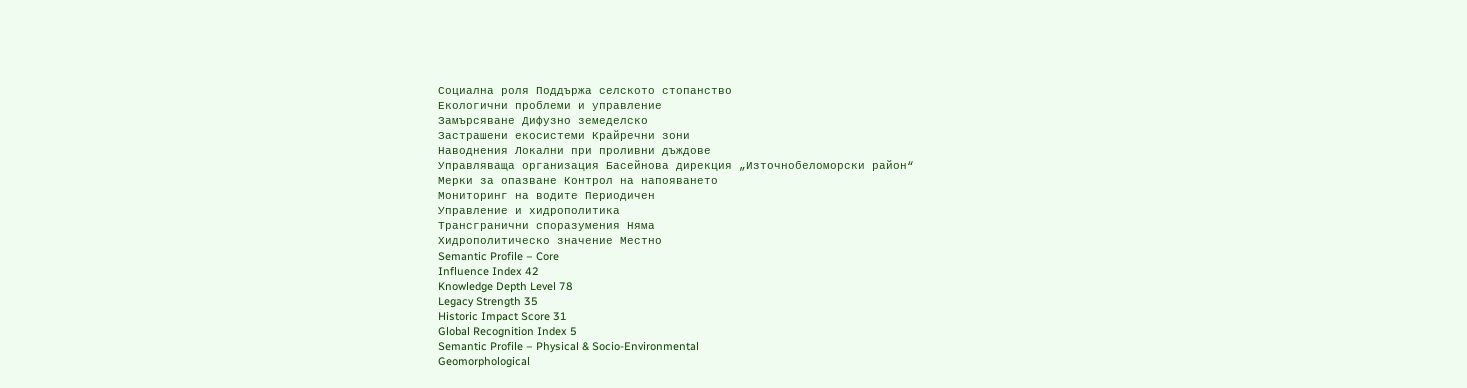Социална роля Поддържа селското стопанство
Екологични проблеми и управление
Замърсяване Дифузно земеделско
Застрашени екосистеми Крайречни зони
Наводнения Локални при проливни дъждове
Управляваща организация Басейнова дирекция „Източнобеломорски район“
Мерки за опазване Контрол на напояването
Мониторинг на водите Периодичен
Управление и хидрополитика
Трансгранични споразумения Няма
Хидрополитическо значение Местно
Semantic Profile – Core
Influence Index 42
Knowledge Depth Level 78
Legacy Strength 35
Historic Impact Score 31
Global Recognition Index 5
Semantic Profile – Physical & Socio-Environmental
Geomorphological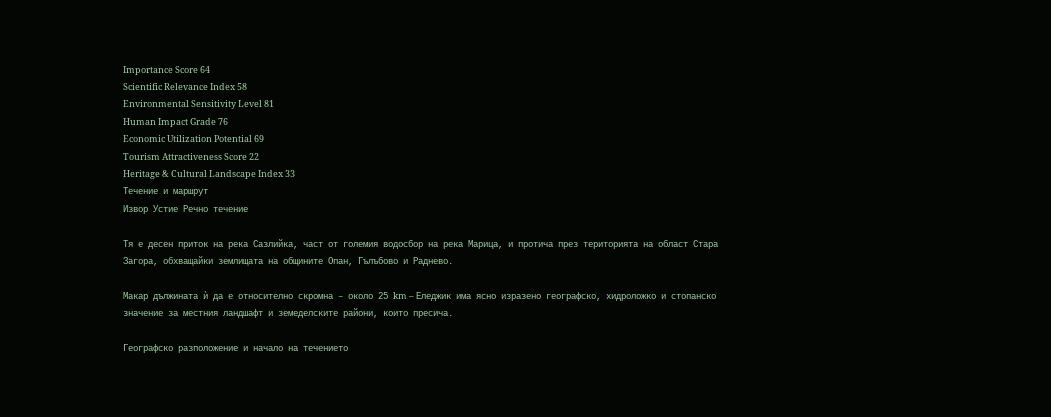Importance Score 64
Scientific Relevance Index 58
Environmental Sensitivity Level 81
Human Impact Grade 76
Economic Utilization Potential 69
Tourism Attractiveness Score 22
Heritage & Cultural Landscape Index 33
Течение и маршрут
Извор Устие Речно течение

Тя е десен приток на река Сазлийка, част от големия водосбор на река Марица, и протича през територията на област Стара Загора, обхващайки землищата на общините Опан, Гълъбово и Раднево.

Макар дължината ѝ да е относително скромна – около 25 km – Еледжик има ясно изразено географско, хидроложко и стопанско значение за местния ландшафт и земеделските райони, които пресича.

Географско разположение и начало на течението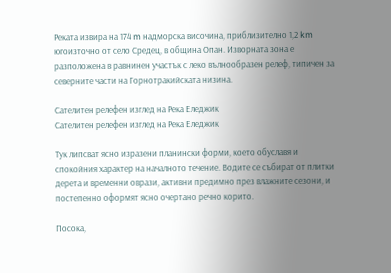Реката извира на 174 m надморска височина, приблизително 1,2 km югоизточно от село Средец, в община Опан. Изворната зона е разположена в равнинен участък с леко вълнообразен релеф, типичен за северните части на Горнотракийската низина.

Сателитен релефен изглед на Река Еледжик
Сателитен релефен изглед на Река Еледжик

Тук липсват ясно изразени планински форми, което обуславя и спокойния характер на началното течение. Водите се събират от плитки дерета и временни оврази, активни предимно през влажните сезони, и постепенно оформят ясно очертано речно корито.

Посока,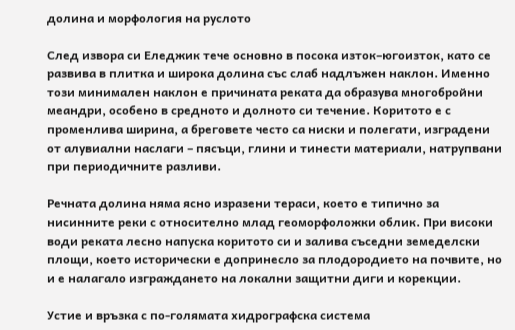долина и морфология на руслото

След извора си Еледжик тече основно в посока изток–югоизток, като се развива в плитка и широка долина със слаб надлъжен наклон. Именно този минимален наклон е причината реката да образува многобройни меандри, особено в средното и долното си течение. Коритото е с променлива ширина, а бреговете често са ниски и полегати, изградени от алувиални наслаги – пясъци, глини и тинести материали, натрупвани при периодичните разливи.

Речната долина няма ясно изразени тераси, което е типично за нисинните реки с относително млад геоморфоложки облик. При високи води реката лесно напуска коритото си и залива съседни земеделски площи, което исторически е допринесло за плодородието на почвите, но и е налагало изграждането на локални защитни диги и корекции.

Устие и връзка с по-голямата хидрографска система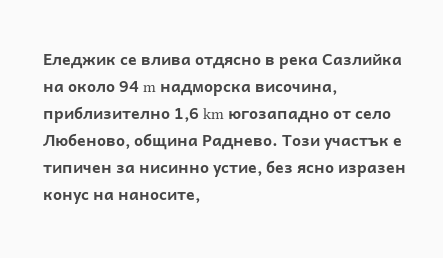Еледжик се влива отдясно в река Сазлийка на около 94 m надморска височина, приблизително 1,6 km югозападно от село Любеново, община Раднево. Този участък е типичен за нисинно устие, без ясно изразен конус на наносите,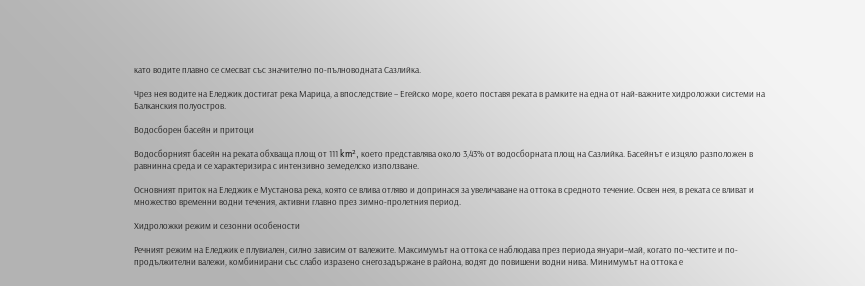като водите плавно се смесват със значително по-пълноводната Сазлийка.

Чрез нея водите на Еледжик достигат река Марица, а впоследствие – Егейско море, което поставя реката в рамките на една от най-важните хидроложки системи на Балканския полуостров.

Водосборен басейн и притоци

Водосборният басейн на реката обхваща площ от 111 km², което представлява около 3,43% от водосборната площ на Сазлийка. Басейнът е изцяло разположен в равнинна среда и се характеризира с интензивно земеделско използване.

Основният приток на Еледжик е Мустанова река, която се влива отляво и допринася за увеличаване на оттока в средното течение. Освен нея, в реката се вливат и множество временни водни течения, активни главно през зимно-пролетния период.

Хидроложки режим и сезонни особености

Речният режим на Еледжик е плувиален, силно зависим от валежите. Максимумът на оттока се наблюдава през периода януари–май, когато по-честите и по-продължителни валежи, комбинирани със слабо изразено снегозадържане в района, водят до повишени водни нива. Минимумът на оттока е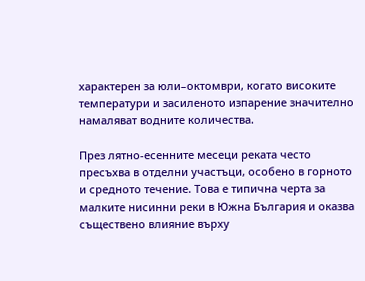характерен за юли–октомври, когато високите температури и засиленото изпарение значително намаляват водните количества.

През лятно-есенните месеци реката често пресъхва в отделни участъци, особено в горното и средното течение. Това е типична черта за малките нисинни реки в Южна България и оказва съществено влияние върху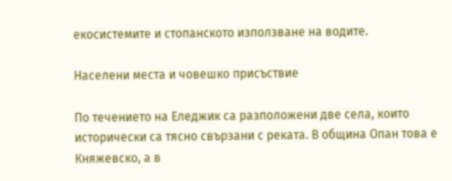екосистемите и стопанското използване на водите.

Населени места и човешко присъствие

По течението на Еледжик са разположени две села, които исторически са тясно свързани с реката. В община Опан това е Княжевско, а в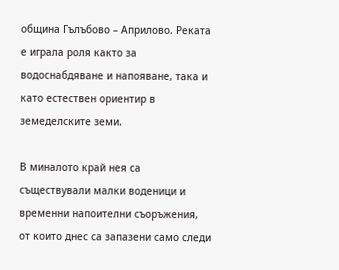община Гълъбово – Априлово. Реката е играла роля както за водоснабдяване и напояване, така и като естествен ориентир в земеделските земи.

В миналото край нея са съществували малки воденици и временни напоителни съоръжения, от които днес са запазени само следи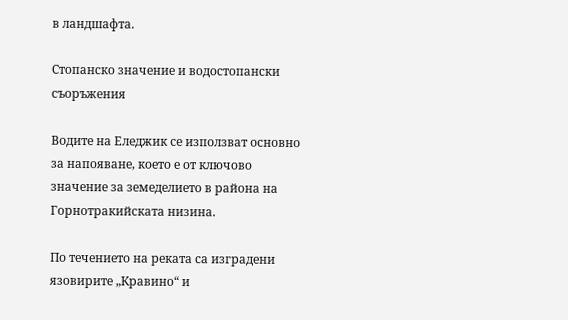в ландшафта.

Стопанско значение и водостопански съоръжения

Водите на Еледжик се използват основно за напояване, което е от ключово значение за земеделието в района на Горнотракийската низина.

По течението на реката са изградени язовирите „Кравино“ и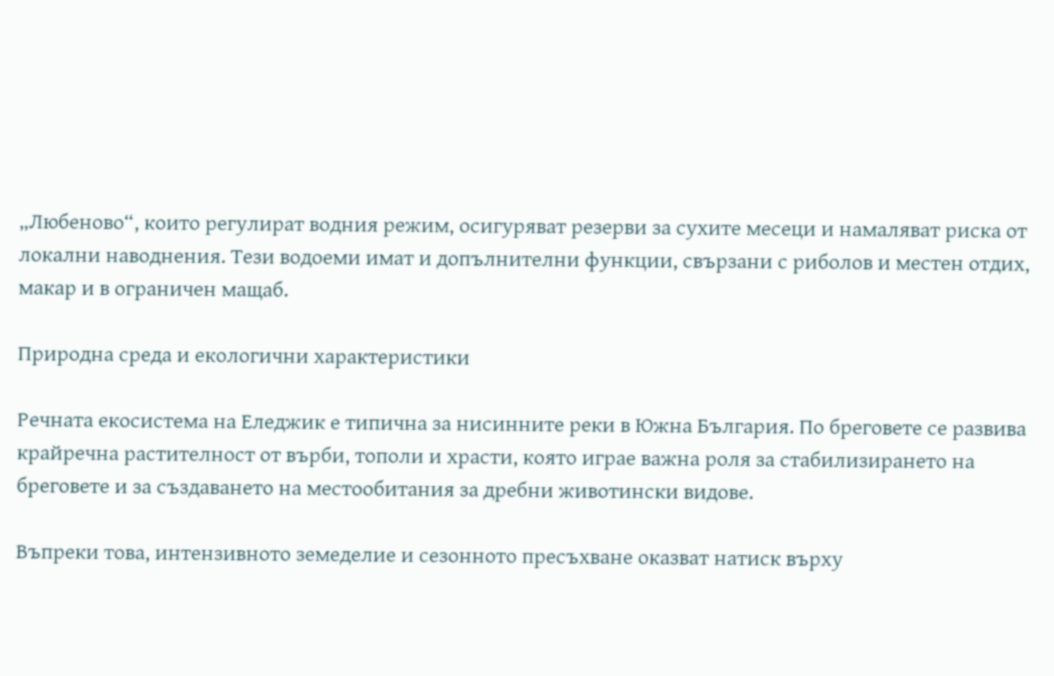„Любеново“, които регулират водния режим, осигуряват резерви за сухите месеци и намаляват риска от локални наводнения. Тези водоеми имат и допълнителни функции, свързани с риболов и местен отдих, макар и в ограничен мащаб.

Природна среда и екологични характеристики

Речната екосистема на Еледжик е типична за нисинните реки в Южна България. По бреговете се развива крайречна растителност от върби, тополи и храсти, която играе важна роля за стабилизирането на бреговете и за създаването на местообитания за дребни животински видове.

Въпреки това, интензивното земеделие и сезонното пресъхване оказват натиск върху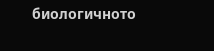биологичното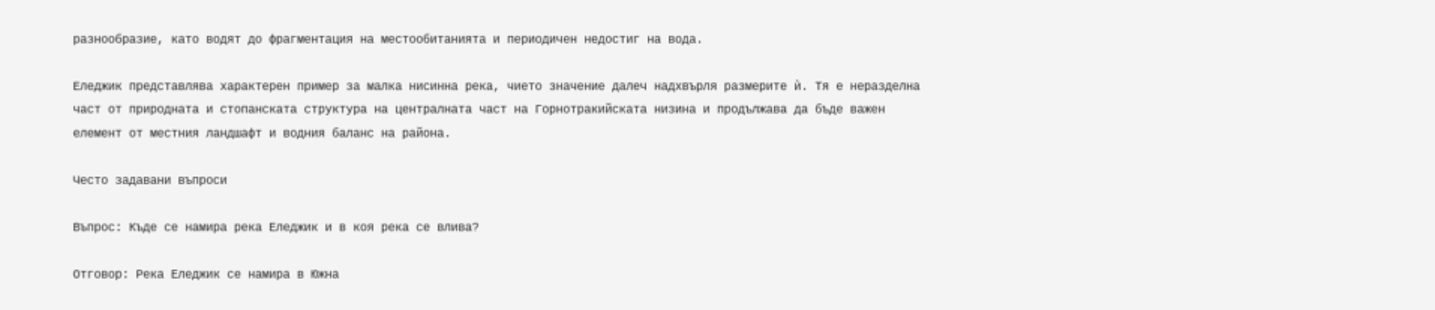разнообразие, като водят до фрагментация на местообитанията и периодичен недостиг на вода.

Еледжик представлява характерен пример за малка нисинна река, чието значение далеч надхвърля размерите ѝ. Тя е неразделна част от природната и стопанската структура на централната част на Горнотракийската низина и продължава да бъде важен елемент от местния ландшафт и водния баланс на района.

Често задавани въпроси

Въпрос: Къде се намира река Еледжик и в коя река се влива?

Отговор: Река Еледжик се намира в Южна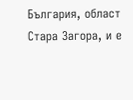България, област Стара Загора, и е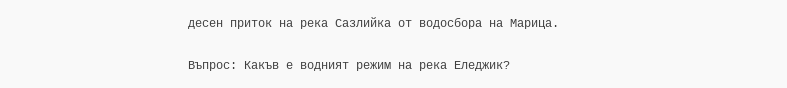десен приток на река Сазлийка от водосбора на Марица.

Въпрос: Какъв е водният режим на река Еледжик?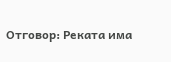Отговор: Реката има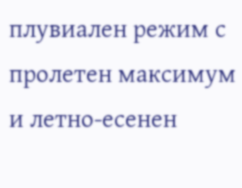плувиален режим с пролетен максимум и летно-есенен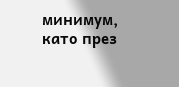минимум, като през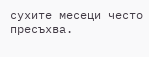сухите месеци често пресъхва.